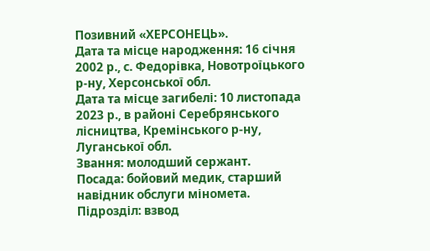Позивний «ХЕРСОНЕЦЬ».
Дата та місце народження: 16 січня 2002 р., с. Федорівка, Новотроїцького р-ну, Херсонської обл.
Дата та місце загибелі: 10 листопада 2023 р., в районі Серебрянського лісництва, Кремінського р-ну, Луганської обл.
Звання: молодший сержант.
Посада: бойовий медик, старший навідник обслуги міномета.
Підрозділ: взвод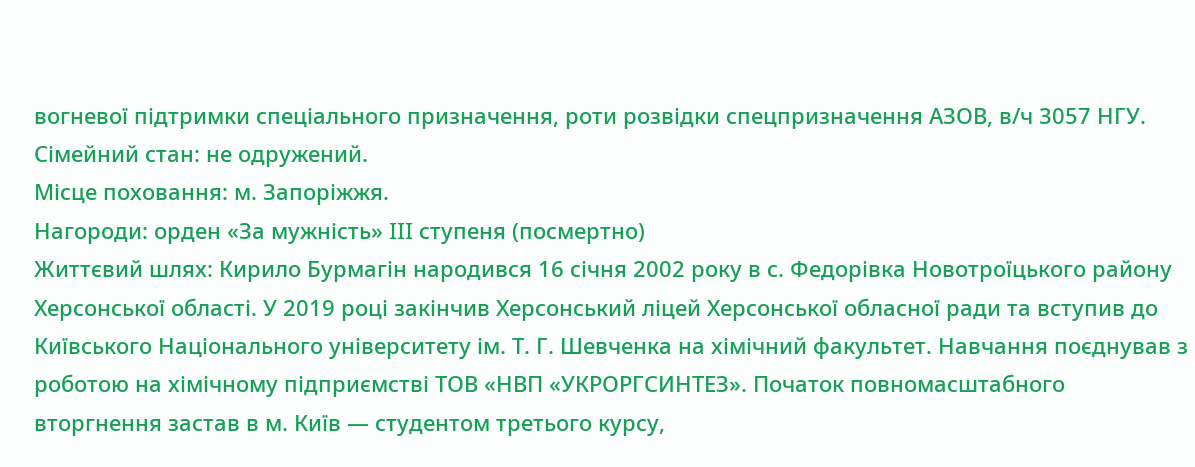вогневої підтримки спеціального призначення, роти розвідки спецпризначення АЗОВ, в/ч 3057 НГУ.
Сімейний стан: не одружений.
Місце поховання: м. Запоріжжя.
Нагороди: орден «За мужність» III ступеня (посмертно)
Життєвий шлях: Кирило Бурмагін народився 16 січня 2002 року в с. Федорівка Новотроїцького району Херсонської області. У 2019 році закінчив Херсонський ліцей Херсонської обласної ради та вступив до Київського Національного університету ім. Т. Г. Шевченка на хімічний факультет. Навчання поєднував з роботою на хімічному підприємстві ТОВ «НВП «УКРОРГСИНТЕЗ». Початок повномасштабного вторгнення застав в м. Київ — студентом третього курсу,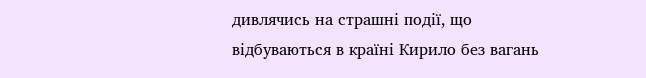дивлячись на страшні події, що відбуваються в країні Кирило без вагань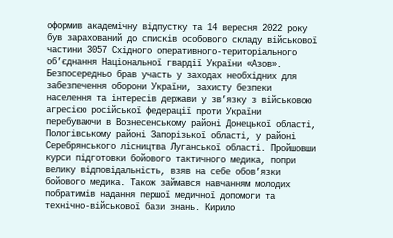оформив академічну відпустку та 14 вересня 2022 року був зарахований до списків особового складу військової частини 3057 Східного оперативного-територіального об’єднання Національної гвардії України «Азов». Безпосередньо брав участь у заходах необхідних для забезпечення оборони України, захисту безпеки населення та інтересів держави у зв’язку з військовою агресією російської федерації проти України перебуваючи в Вознесенському районі Донецької області, Пологівському районі Запорізької області, у районі Серебрянського лісництва Луганської області. Пройшовши курси підготовки бойового тактичного медика, попри велику відповідальність, взяв на себе обов’язки бойового медика. Також займався навчанням молодих побратимів надання першої медичної допомоги та технічно-військової бази знань. Кирило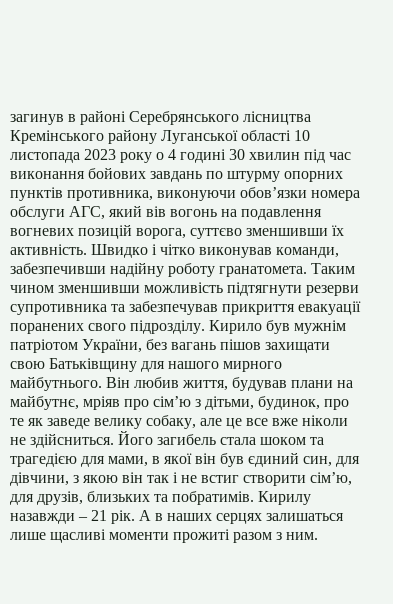загинув в районі Серебрянського лісництва Кремінського району Луганської області 10 листопада 2023 року о 4 годині 30 хвилин під час виконання бойових завдань по штурму опорних пунктів противника, виконуючи обов’язки номера обслуги АГС, який вів вогонь на подавлення вогневих позицій ворога, суттєво зменшивши їх активність. Швидко і чітко виконував команди, забезпечивши надійну роботу гранатомета. Таким чином зменшивши можливість підтягнути резерви супротивника та забезпечував прикриття евакуації поранених свого підрозділу. Кирило був мужнім патріотом України, без вагань пішов захищати свою Батьківщину для нашого мирного майбутнього. Він любив життя, будував плани на майбутнє, мріяв про сім’ю з дітьми, будинок, про те як заведе велику собаку, але це все вже ніколи не здійсниться. Його загибель стала шоком та трагедією для мами, в якої він був єдиний син, для дівчини, з якою він так і не встиг створити сім’ю, для друзів, близьких та побратимів. Кирилу назавжди – 21 рік. А в наших серцях залишаться лише щасливі моменти прожиті разом з ним.